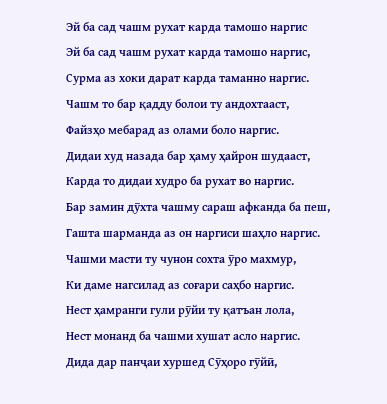Эй ба сад чашм рухат карда тамошо наргис
Эй ба сад чашм рухат карда тамошо наргис,
Сурма аз хоки дарат карда таманно наргис.
Чашм то бар қадду болои ту андохтааст,
Файзҳо мебарад аз олами боло наргис.
Дидаи худ назада бар ҳаму ҳайрон шудааст,
Карда то дидаи худро ба рухат во наргис.
Бар замин дӯхта чашму сараш афканда ба пеш,
Гашта шарманда аз он наргиси шаҳло наргис.
Чашми масти ту чунон сохта ӯро махмур,
Ки даме нагсилад аз соғари саҳбо наргис.
Нест ҳамранги гули рӯйи ту қатъан лола,
Нест монанд ба чашми хушат асло наргис.
Дида дар панҷаи хуршед Сӯҳоро гӯйӣ,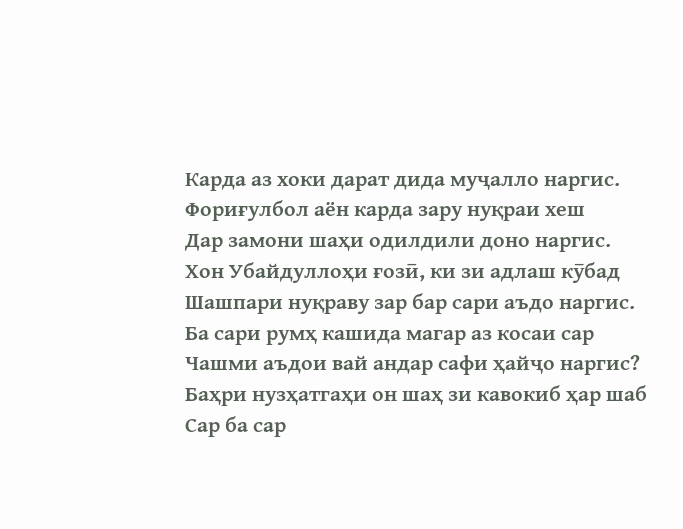Карда аз хоки дарат дида муҷалло наргис.
Фориғулбол аён карда зару нуқраи хеш
Дар замони шаҳи одилдили доно наргис.
Хон Убайдуллоҳи ғозӣ, ки зи адлаш кӯбад
Шашпари нуқраву зар бар сари аъдо наргис.
Ба сари румҳ кашида магар аз косаи сар
Чашми аъдои вай андар сафи ҳайҷо наргис?
Баҳри нузҳатгаҳи он шаҳ зи кавокиб ҳар шаб
Сар ба сар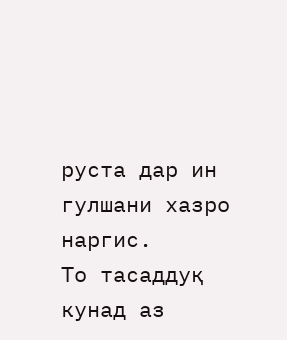руста дар ин гулшани хазро наргис.
То тасаддуқ кунад аз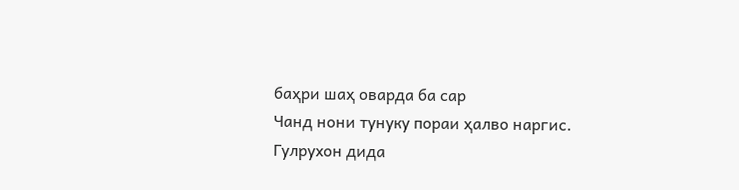баҳри шаҳ оварда ба сар
Чанд нони тунуку пораи ҳалво наргис.
Гулрухон дида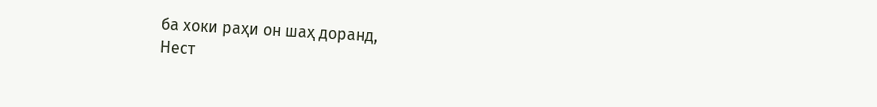ба хоки раҳи он шаҳ доранд,
Нест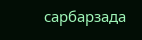сарбарзада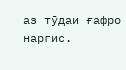аз тӯдаи ғафро наргис.